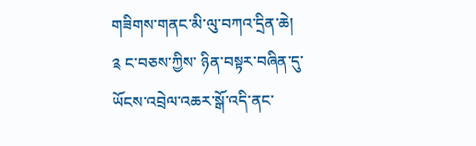གཟིགས་གནང་མི་ལུ་བཀའ་དྲིན་ཆེ།
༉ ང་བཅས་ཀྱིས་ ཉིན་བསྟར་བཞིན་དུ་
ཡོངས་འབྲེལ་འཆར་སྒོ་འདི་ནང་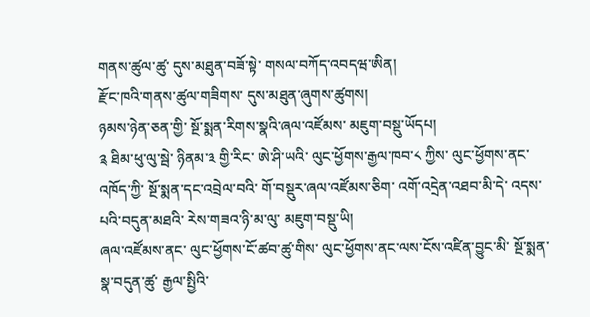གནས་ཚུལ་ཚུ་ དུས་མཐུན་བཟོ་སྟེ་ གསལ་བཀོད་འབདཝ་ཨིན།
རྫོང་ཁའི་གནས་ཚུལ་གཟིགས་ དུས་མཐུན་ཞུགས་ཚུགས།
ཉམས་ཉེན་ཅན་གྱི་ སྔོ་སྨན་རིགས་སྣའི་ཞལ་འཛོམས་ མཇུག་བསྡུ་ཡོདཔ།
༉ ཐིམ་ཕུ་ལུ་སྦེ་ ཉིནམ་༣ གྱི་རིང་ ཨེ་ཤི་ཡའི་ ལུང་ཕྱོགས་རྒྱལ་ཁབ་༨ ཀྱིས་ ལུང་ཕྱོགས་ནང་འཁོད་ཀྱི་ སྔོ་སྨན་དང་འབྲེལ་བའི་ གོ་བསྡུར་ཞལ་འཛོམས་ཅིག་ འགོ་འདྲེན་འཐབ་མི་དེ་ འདས་པའི་བདུན་མཐའི་ རེས་གཟའ་ཉི་མ་ལུ་ མཇུག་བསྡུ་ཡི།
ཞལ་འཛོམས་ནང་ ལུང་ཕྱོགས་ངོ་ཚབ་ཚུ་གིས་ ལུང་ཕྱོགས་ནང་ལས་ངོས་འཛིན་བྱུང་མི་ སྔོ་སྨན་སྣ་བདུན་ཚུ་ རྒྱལ་སྤྱིའི་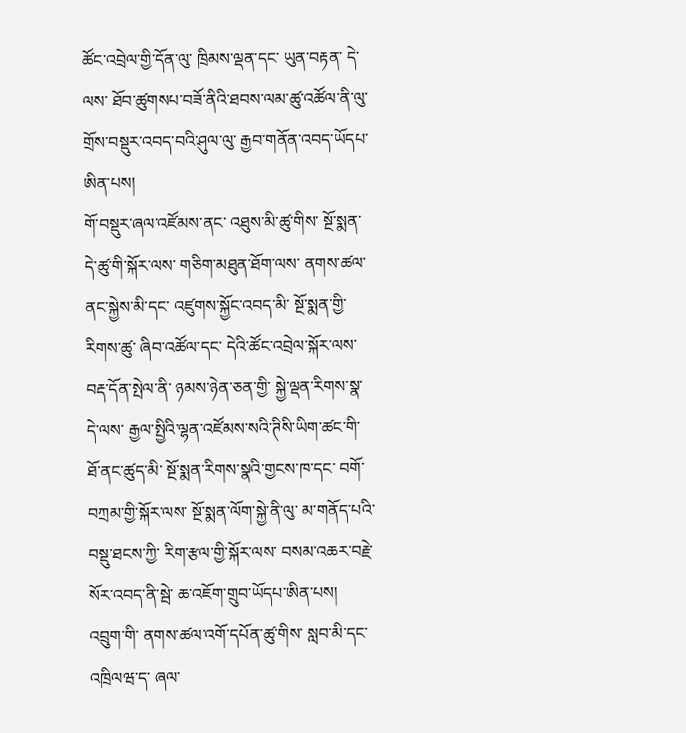ཚོང་འབྲེལ་གྱི་དོན་ལུ་ ཁྲིམས་ལྡན་དང་ ཡུན་བརྟན་ དེ་ལས་ ཐོབ་ཚུགསཔ་བཟོ་ནིའི་ཐབས་ལམ་ཚུ་འཚོལ་ནི་ལུ་ གྲོས་བསྡུར་འབད་བའི་ཤུལ་ལུ་ རྒྱབ་གནོན་འབད་ཡོདཔ་ཨིན་པས།
གོ་བསྡུར་ཞལ་འཛོམས་ནང་ འཐུས་མི་ཚུ་གིས་ སྔོ་སྨན་དེ་ཚུ་གི་སྐོར་ལས་ གཅིག་མཐུན་ཐོག་ལས་ ནགས་ཚལ་ནང་སྐྱེས་མི་དང་ འཛུགས་སྐྱོང་འབད་མི་ སྔོ་སྨན་གྱི་རིགས་ཚུ་ ཞིབ་འཚོལ་དང་ དེའི་ཚོང་འབྲེལ་སྐོར་ལས་ བརྡ་དོན་སྤེལ་ནི་ ཉམས་ཉེན་ཅན་གྱི་ སྐྱེ་ལྡན་རིགས་སྣ་ དེ་ལས་ རྒྱལ་སྤྱིའི་ལྷན་འཛོམས་སའི་ཊིསི་ཡིག་ཚང་གི་ ཐོ་ནང་ཚུད་མི་ སྔོ་སྨན་རིགས་སྣའི་གྱངས་ཁ་དང་ བགོ་བཀྲམ་གྱི་སྐོར་ལས་ སྔོ་སྨན་ལོག་སྐྱེ་ནི་ལུ་ མ་གནོད་པའི་ བསྡུ་ཐངས་ཀྱི་ རིག་རྩལ་གྱི་སྐོར་ལས་ བསམ་འཆར་བརྗེ་སོར་འབད་ནི་སྦེ་ ཆ་འཇོག་གྲུབ་ཡོདཔ་ཨིན་པས།
འབྲུག་གི་ ནགས་ཚལ་འགོ་དཔོན་ཚུ་གིས་ སླབ་མི་དང་འཁྲིལཝ་ད་ ཞལ་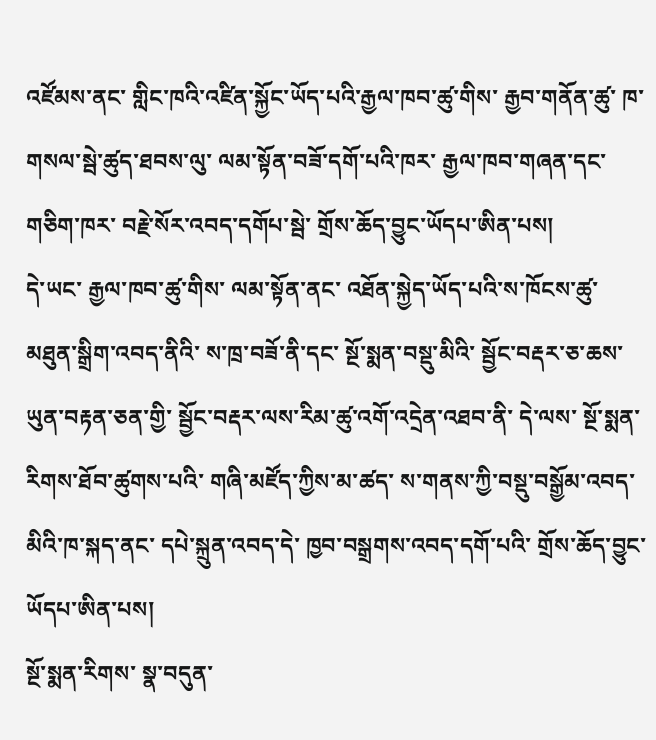འཛོམས་ནང་ གླིང་ཁའི་འཛིན་སྐྱོང་ཡོད་པའི་རྒྱལ་ཁབ་ཚུ་གིས་ རྒྱབ་གནོན་ཚུ་ ཁ་གསལ་སྦེ་ཚུད་ཐབས་ལུ་ ལམ་སྟོན་བཟོ་དགོ་པའི་ཁར་ རྒྱལ་ཁབ་གཞན་དང་གཅིག་ཁར་ བརྗེ་སོར་འབད་དགོཔ་སྦེ་ གྲོས་ཆོད་བྱུང་ཡོདཔ་ཨིན་པས།
དེ་ཡང་ རྒྱལ་ཁབ་ཚུ་གིས་ ལམ་སྟོན་ནང་ འཐོན་སྐྱེད་ཡོད་པའི་ས་ཁོངས་ཚུ་ མཐུན་སྒྲིག་འབད་ནིའི་ ས་ཁྲ་བཟོ་ནི་དང་ སྔོ་སྨན་བསྡུ་མིའི་ སྦྱོང་བརྡར་ཅ་ཆས་ ཡུན་བརྟན་ཅན་གྱི་ སྦྱོང་བརྡར་ལས་རིམ་ཚུ་འགོ་འདྲེན་འཐབ་ནི་ དེ་ལས་ སྔོ་སྨན་རིགས་ཐོབ་ཚུགས་པའི་ གཞི་མཛོད་ཀྱིས་མ་ཚད་ ས་གནས་ཀྱི་བསྡུ་བསྒྱོམ་འབད་མིའི་ཁ་སྐད་ནང་ དཔེ་སྐྲུན་འབད་དེ་ ཁྱབ་བསྒྲགས་འབད་དགོ་པའི་ གྲོས་ཆོད་བྱུང་ཡོདཔ་ཨིན་པས།
སྔོ་སྨན་རིགས་ སྣ་བདུན་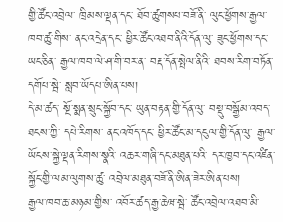གྱི་ཚོང་འབྲེལ་ ཁྲིམས་ལྡན་དང་ ཐོབ་ཚུགསཔ་བཟོ་ནི་ ལུང་ཕྱོགས་རྒྱལ་ཁབ་ཚུ་གིས་ ནང་འདྲེན་དང་ ཕྱིར་ཚོང་འཐབ་ནིའི་དོན་ལུ་ ཟུང་ཕྱོགས་དང་ ཡང་ཅིན་ རྒྱལ་ཁབ་ལེ་ཤ་གི་བར་ན་ བརྡ་དོན་སྤེལ་ནིའི་ ཐབས་རིག་བཏོན་དགོཔ་སྦེ་ སླབ་ཡོདཔ་ཨིན་པས།
དེ་མ་ཚད་ སྔོ་སྨན་སྲུང་སྐྱོབ་དང་ ཡུན་བརྟན་གྱི་དོན་ལུ་ བསྡུ་བསྒྱོམ་འབད་ཐངས་ཀྱི་ དཔེ་རིགས་ ནང་འཁོད་དང་ ཕྱིར་ཚོང་མ་དངུལ་གྱི་དོན་ལུ་ རྒྱལ་ཡོངས་སྐྱེ་ལྡན་རིགས་སྣའི་ འཆར་གཞི་དང་མཐུན་པའི་ དར་ཁྱབ་དང་འཛིན་སྐྱོང་གྱི་ལམ་ལུགས་ཚུ་ འབྲེལ་མཐུན་བཟོ་ནི་ཨིན་ཟེར་ཨིན་པས།
རྒྱལ་ཁབ་ཆ་མཉམ་གྱིས་ འབོར་ཚད་རྒྱ་ཆེཝ་སྦེ་ ཚོང་འབྲེལ་འཐབ་མི་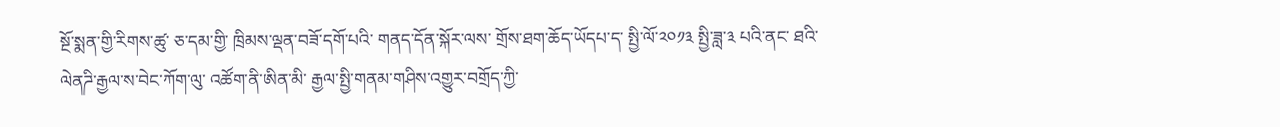སྔོ་སྨན་གྱི་རིགས་ཚུ་ ཅ་དམ་གྱི་ ཁྲིམས་ལྡན་བཟོ་དགོ་པའི་ གནད་དོན་སྐོར་ལས་ གྲོས་ཐག་ཆོད་ཡོདཔ་ད་ སྤྱི་ལོ་༢༠༡༣ སྤྱི་ཟླ་༣ པའི་ནང་ ཐའི་ལེནཌི་རྒྱལ་ས་བེང་ཀོག་ལུ་ འཚོག་ནི་ཨིན་མི་ རྒྱལ་སྤྱི་གནམ་གཤིས་འགྱུར་བགྲོད་ཀྱི་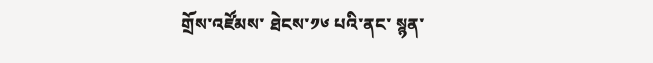གྲོས་འཛོམས་ ཐེངས་༡༦ པའི་ནང་ སྙན་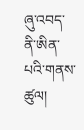ཞུ་འབད་ནི་ཨིན་པའི་གནས་ཚུལ།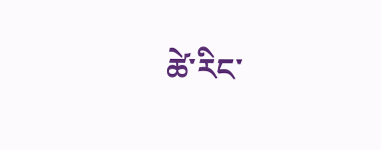ཚེ་རིང་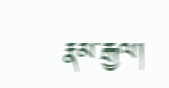རྣམ་རྒྱལ།